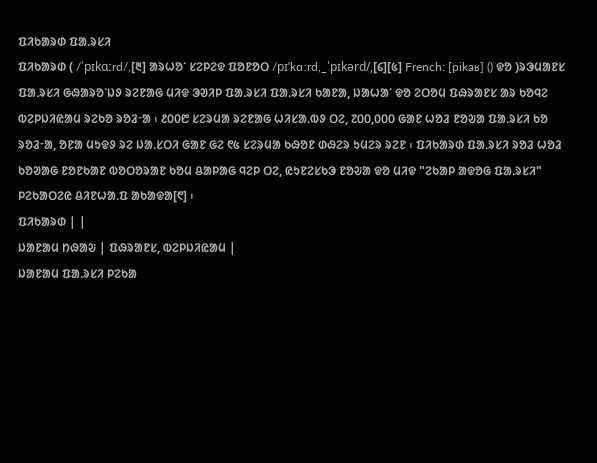ᱯᱤᱠᱟᱨᱰ ᱯᱟᱹᱨᱥᱤ
ᱯᱤᱠᱟᱨᱰ ( /ˈpɪkɑːrd/,[᱓] ᱟᱨᱦᱚᱸ ᱥᱮᱞᱮᱫ ᱯᱚᱱᱚᱛ /pɪˈkɑːrd,_ˈpɪkərd/,[᱔][᱕] French: [pikaʁ] () ᱫᱚ )ᱨᱳᱢᱟᱱᱥ ᱯᱟᱹᱨᱥᱤ ᱜᱷᱟᱨᱚᱸᱡᱽ ᱨᱮᱱᱟᱜ ᱢᱤᱫ ᱳᱣᱤᱞ ᱯᱟᱹᱨᱥᱤ ᱯᱟᱹᱨᱥᱤ ᱠᱟᱱᱟ, ᱡᱟᱦᱟᱸ ᱫᱚ ᱮᱛᱚᱢ ᱯᱷᱨᱟᱱᱥ ᱟᱨ ᱠᱚᱧᱮ ᱵᱮᱞᱡᱤᱭᱟᱢ ᱨᱮᱠᱚ ᱨᱚᱲᱼᱟ ᱾ ᱒᱐᱐᱘ ᱥᱮᱨᱢᱟ ᱨᱮᱱᱟᱜ ᱦᱤᱥᱟᱹᱵᱽ ᱛᱮ, ᱗᱐᱐,᱐᱐᱐ ᱜᱟᱱ ᱦᱚᱲ ᱱᱚᱶᱟ ᱯᱟᱹᱨᱥᱤ ᱠᱚ ᱨᱚᱲᱼᱟ, ᱚᱱᱟ ᱢᱩᱫᱽ ᱨᱮ ᱡᱟᱹᱥᱛᱤ ᱜᱟᱱ ᱜᱮ ᱖᱕ ᱥᱮᱨᱢᱟ ᱠᱷᱚᱱ ᱰᱷᱮᱨ ᱩᱢᱮᱨ ᱨᱮᱱ ᱾ ᱯᱤᱠᱟᱨᱰ ᱯᱟᱹᱨᱥᱤ ᱨᱚᱲ ᱦᱚᱲ ᱠᱚᱣᱟᱜ ᱱᱚᱱᱠᱟᱱ ᱵᱚᱛᱚᱨᱟᱱ ᱠᱚᱢ ᱪᱟᱞᱟᱜ ᱧᱮᱞ ᱛᱮ, ᱭᱩᱱᱮᱥᱠᱳ ᱱᱚᱶᱟ ᱫᱚ ᱢᱤᱫ "ᱮᱠᱟᱞ ᱟᱫᱚᱜ ᱯᱟᱹᱨᱥᱤ" ᱞᱮᱠᱟᱛᱮᱭ ᱪᱤᱱᱦᱟᱹᱯ ᱟᱠᱟᱫᱟ[᱖] ᱾
ᱯᱤᱠᱟᱨᱰ | |
ᱡᱟᱱᱟᱢ ᱴᱷᱟᱶ | ᱯᱷᱨᱟᱱᱥ, ᱵᱮᱞᱡᱤᱭᱟᱢ |
ᱡᱟᱱᱟᱢ ᱯᱟᱹᱨᱥᱤ ᱞᱮᱠᱟ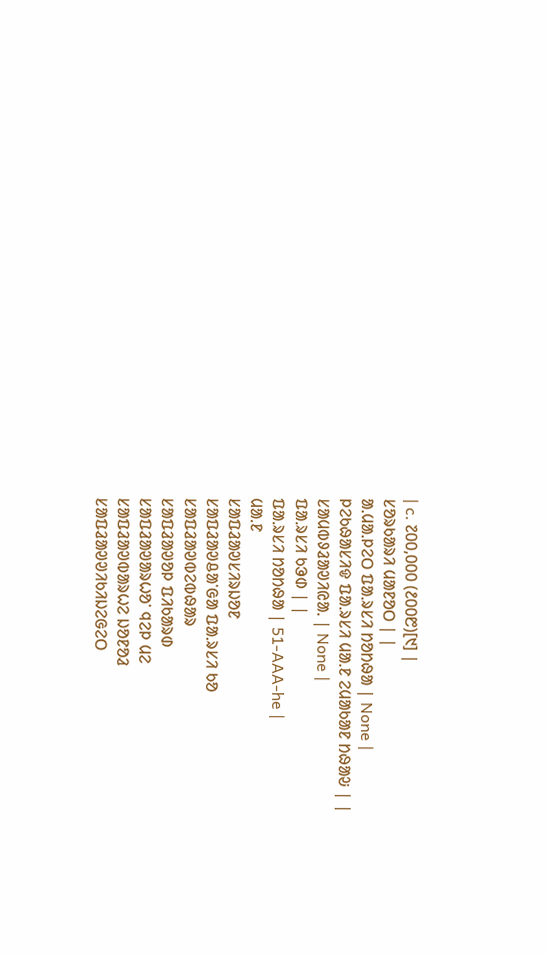| c. ᱗᱐᱐,᱐᱐᱐ (᱒᱐᱐᱘)[᱑] |
ᱥᱚᱨᱠᱟᱨᱤ ᱢᱟᱱᱚᱛ | |
ᱟᱹᱢᱟᱹᱞᱮᱛ ᱯᱟᱹᱨᱥᱤ ᱴᱚᱴᱷᱟ | None |
ᱞᱮᱠᱷᱟᱥᱤᱫ ᱯᱟᱹᱨᱥᱤ ᱢᱟᱹᱱ ᱮᱢᱟᱠᱟᱱ ᱴᱷᱟᱶ | |
ᱥᱟᱢᱵᱽᱲᱟᱣᱤᱭᱟᱹ | None |
ᱯᱟᱹᱨᱥᱤ ᱠᱳᱰ | |
ᱯᱟᱹᱨᱥᱤ ᱴᱚᱴᱷᱟ | 51-AAA-he |
ᱢᱟᱹᱱ
ᱥᱟᱯᱲᱟᱣᱥᱤᱨᱡᱚᱱ
ᱥᱟᱯᱲᱟᱣᱪᱟᱸᱜᱟ ᱯᱟᱹᱨᱥᱤ ᱠᱚ
ᱥᱟᱯᱲᱟᱣᱵᱮᱵᱷᱟᱨ
ᱥᱟᱯᱲᱟᱣᱚᱞ ᱯᱤᱠᱟᱨᱰ
ᱥᱟᱯᱲᱟᱣᱟᱨᱦᱚᱸ ᱧᱮᱞ ᱢᱮ
ᱥᱟᱯᱲᱟᱣᱵᱟᱨᱦᱮ ᱡᱚᱱᱚᱲ
ᱥᱟᱯᱲᱟᱣᱣᱤᱠᱤᱡᱮᱜᱮᱛ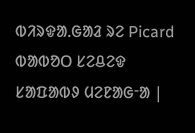ᱵᱤᱨᱫᱟᱹᱜᱟᱲ ᱨᱮ Picard ᱵᱟᱵᱚᱛ ᱥᱮᱪᱮᱫ ᱥᱟᱯᱟᱵᱽ ᱢᱮᱱᱟᱜᱼᱟ |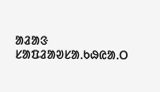ᱟᱲᱟᱝ
ᱥᱟᱯᱲᱟᱣᱥᱟᱹᱠᱷᱭᱟᱹᱛ